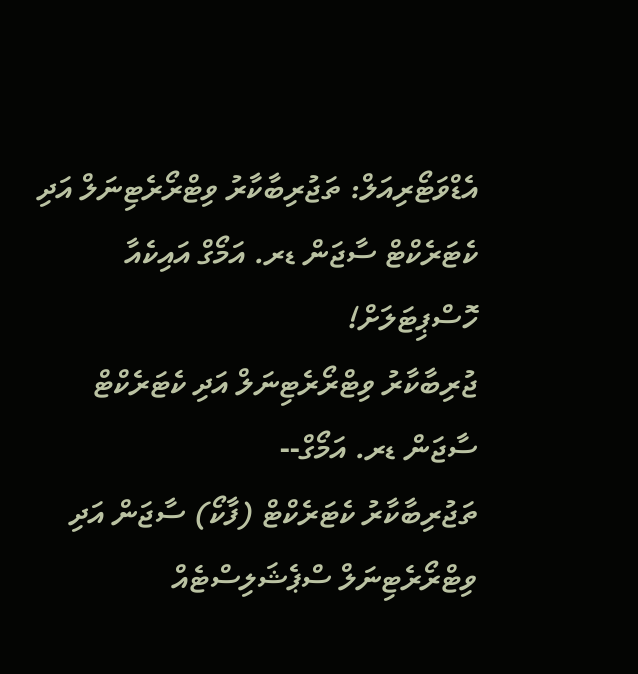އެޑްވަޓޯރިއަލް: ތަޖުރިބާކާރު ވިޓްރޯރެޓިނަލް އަދި ކެޓަރެކްޓް ސާޖަން ޑރ. އަމޯގް އައިކެއާ ހޮސްޕިޓަލަށް!
ޖުރިބާކާރު ވިޓްރޯރެޓިނަލް އަދި ކެޓަރެކްޓް ސާޖަން ޑރ. އަމޯގް--
ތަޖުރިބާކާރު ކެޓަރެކްޓް (ފާކޯ) ސާޖަން އަދި ވިޓްރޯރެޓިނަލް ސްޕެޝަލިސްޓެއް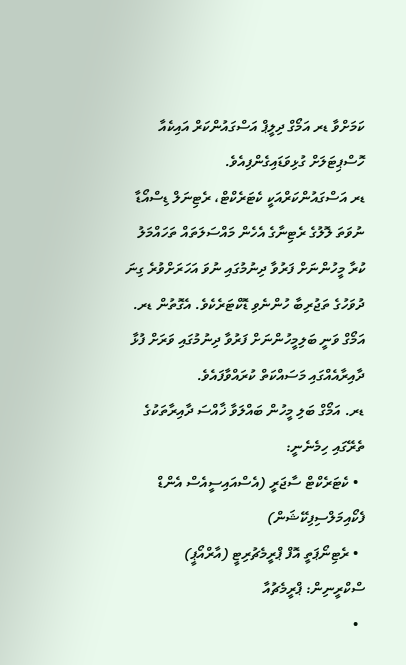ކަމަށްވާ ޑރ އަމޯގް ދިލީޕް އަސްގައުންކަރް އައިކެއާ ހޮސްޕިޓަލަށް ގުޅިވަޑައިގެންފިއެވެ.
ޑރ އަސްގައުންކަރްއަކީ ކެޓަރެކްޓް، ރެޓިނަލް ޑިސްއޯޑާ ނުވަތަ ލޮލުގެ ރެޓިނާގެ އެހެން މައްސަލަތައް ތަހައްމަލު ކުރާ މީހުންނަށް ފަރުވާ ދިނުމުގައި ނުވަ އަހަރަށްވުރެ ގިނަ ދުވަހުގެ ތަޖުރިބާ ހުންނެވި ޑޮކްޓަރެކެވެ. އެގޮތުން ޑރ. އަމޯގް ވަނީ ބަލިމީހުންނަށް ފަރުވާ ދިނުމުގައި ވަރަށް ފުޅާ ދާއިރާއެއްގައި މަސައްކަތް ކުރައްވާފައެވެ.
ޑރ. އަމޯގް ބަލި މީހުން ބައްލަވާ ޚާއްސަ ދާއިރާތަކުގެ ތެރޭގައި ހިމެނެނީ:
  • ކެޓަރެކްޓް ސާޖަރީ (އެސްއައިސީއެސް އެންޑް ފެކޯއިމަލްސިފިކޭޝަން)
  • ރެޓިނޯޕަތީ އޮފް ޕްރީމެޗުރިޓީ (އާރްއޯޕީ) ސްކްރީނިން: ޕްރީމެޗުއާ
  •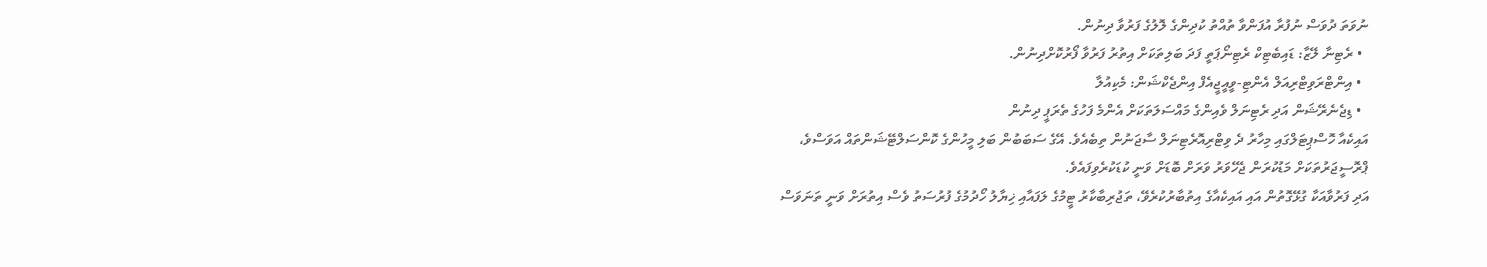ނުވަތަ ދުވަސް ނުފުރާ އުފަންވާ ތުއްތު ކުދިންގެ ލޮލުގެ ފަރުވާ ދިނުން.
  • ރެޓިނާ ލޭޒާ: ޑައިބެޓިކް ރެޓިނޯޕަތީ ފަދަ ބަލިތަކަށް އިތުރު ފަރުވާ ފޯރުކޮށްދިނުން.
  • އިންޓްރަވިޓްރިއަލް އެންޓި-ވީއީޖީއެފް އިންޖެކްޝަން: މެކިއުލާ
  • ޑިޖެނެރޭޝަން އަދި ރެޓިނަލް ވެއިންގެ މައްސަލަތަކަށް އެންމެ ފަހުގެ ތެރަޕީ ދިނުން
އައިކެއާ ހޮސްޕިޓަލްގައި މިހާރު ދެ ވިޓްރިއޮރެޓިނަލް ސާޖަނުން ތިބެއެވެ. އޭގެ ސަބަބުން ބަލި މީހުންގެ ކޮންސަލްޓޭޝަންތައް އަވަސްވެ، ޕްރޮސީޖަރުތަކަށް މަޑުކުރަން ޖެހޭވަރު ވަރަށް ބޮޑަށް ވަނީ ކުޑަކުރެވިފައެވެ.
އަދި ފަރުވާއަކާ ގުޅޭގޮތުން އައި އައިކެއާގެ އިތުބާރުކުރެވޭ، ތަޖުރިބާކާރު ޓީމުގެ ލަފައާއި ޚިޔާލު ހޯދުމުގެ ފުރުސަތު ވެސް އިތުރަށް ވަނީ ތަނަވަސް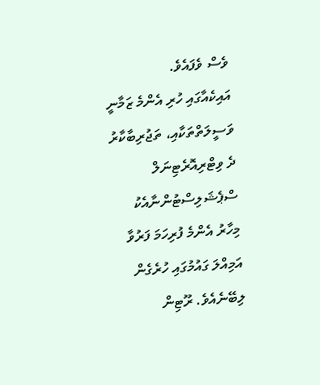ވެސް ވެފައެވެ.
އައިކެއާގައި ހުރި އެންމެ ޒަމާނީ ވަސީލަތްތަކާއި، ތަޖުރިބާކާރު ދެ ވިޓްރިއޮރެޓިނަލް ސްޕެޝަލިސްޓުންނާއެކު މިހާރު އެންމެ ފުރިހަމަ ފަރުވާ އަމިއްލަ ގައުމުގައި ހުރެގެން ލިބޭނެއެވެ. ރޫޓިން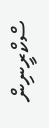ސްކްރީނިން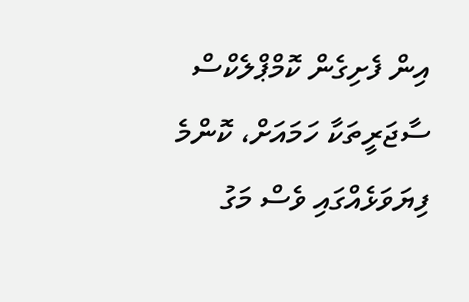އިން ފެށިގެން ކޮމްޕްލެކްސް ސާޖަރީތަކާ ހަމައަށް، ކޮންމެ ފިޔަވަޅެއްގައި ވެސް މަގު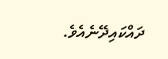ދައްކައިދޭނެއެވެ.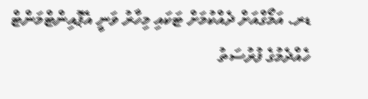ޑރ. އަމޯގްއަށް ދެއްކުމަށް ޓަކައި މިހާރު ވަނީ އެޕޮއިންޓްމަންޓް ހެއްދެމުގެ ފުރުސަތު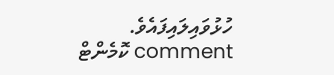ހުޅުވައިލައިފައެވެ.
comment ކޮމެންޓް